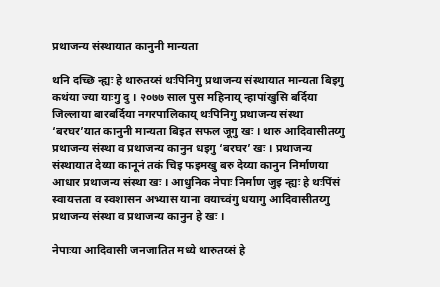प्रथाजन्य संस्थायात कानुनी मान्यता

थनि दच्छि न्ह्यः हे थारुतय्सं थःपिनिगु प्रथाजन्य संस्थायात मान्यता बिइगु कथंया ज्या याःगु दु । २०७७ साल पुस महिनाय् न्हापांखुसि बर्दिया जिल्लाया बारबर्दिया नगरपालिकाय् थःपिनिगु प्रथाजन्य संस्था ‘बरघर’यात कानुनी मान्यता बिइत सफल जूगु खः । थारु आदिवासीतय्गु प्रथाजन्य संस्था व प्रथाजन्य कानुन धइगु ‘बरघर’ खः । प्रथाजन्य संस्थायात देय्या कानूनं तकं चिइ फइमखु बरु देय्या कानुन निर्माणया आधार प्रथाजन्य संस्था खः । आधुनिक नेपाः निर्माण जुइ न्ह्यः हे थःपिंसं स्वायत्तता व स्वशासन अभ्यास याना वयाच्वंगु धयागु आदिवासीतय्गु प्रथाजन्य संस्था व प्रथाजन्य कानुन हे खः ।

नेपाःया आदिवासी जनजातित मध्ये थारुतय्सं हे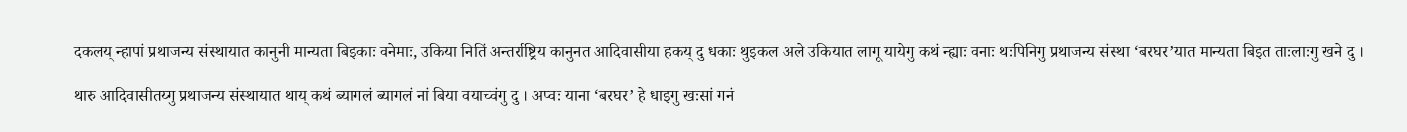दकलय् न्हापां प्रथाजन्य संस्थायात कानुनी मान्यता बिइकाः वनेमाः, उकिया नितिं अन्तर्राष्ट्रिय कानुनत आदिवासीया हकय् दु धकाः थुइकल अले उकियात लागू यायेगु कथं न्ह्याः वनाः थःपिनिगु प्रथाजन्य संस्था ‘बरघर’यात मान्यता बिइत ताःलाःगु खने दु ।

थारु आदिवासीतय्गु प्रथाजन्य संस्थायात थाय् कथं ब्यागलं ब्यागलं नां बिया वयाच्वंगु दु । अप्वः याना ‘बरघर’ हे धाइगु खःसां गनं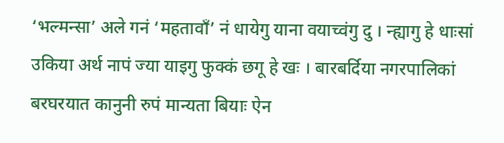‘भल्मन्सा’ अले गनं ‘महतावाँ’ नं धायेगु याना वयाच्वंगु दु । न्ह्यागु हे धाःसां उकिया अर्थ नापं ज्या याइगु फुक्कं छगू हे खः । बारबर्दिया नगरपालिकां बरघरयात कानुनी रुपं मान्यता बियाः ऐन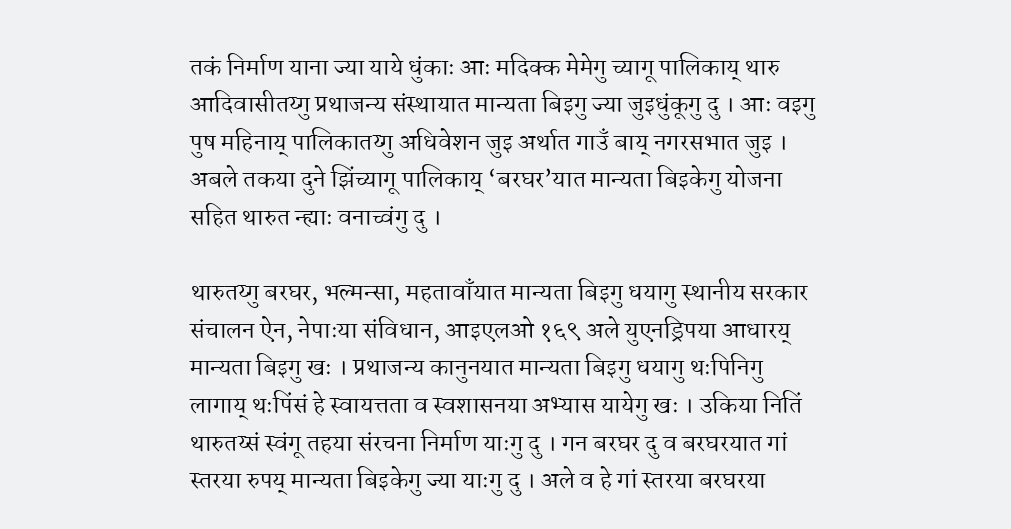तकं निर्माण याना ज्या याये धुंकाः आः मदिक्क मेमेगु च्यागू पालिकाय् थारु आदिवासीतय्गु प्रथाजन्य संस्थायात मान्यता बिइगु ज्या जुइधुंकूगु दु । आः वइगु पुष महिनाय् पालिकातय्गु अधिवेशन जुइ अर्थात गाउँ बाय् नगरसभात जुइ । अबले तकया दुने झिंच्यागू पालिकाय् ‘बरघर’यात मान्यता बिइकेगु योजना सहित थारुत न्ह्याः वनाच्वंगु दु ।

थारुतय्गु बरघर, भल्मन्सा, महतावाँयात मान्यता बिइगु धयागु स्थानीय सरकार संचालन ऐन, नेपाःया संविधान, आइएलओ १६९ अले युएनड्रिपया आधारय् मान्यता बिइगु खः । प्रथाजन्य कानुनयात मान्यता बिइगु धयागु थःपिनिगु लागाय् थःपिंसं हे स्वायत्तता व स्वशासनया अभ्यास यायेगु खः । उकिया नितिं थारुतय्सं स्वंगू तहया संरचना निर्माण याःगु दु । गन बरघर दु व बरघरयात गां स्तरया रुपय् मान्यता बिइकेगु ज्या याःगु दु । अले व हे गां स्तरया बरघरया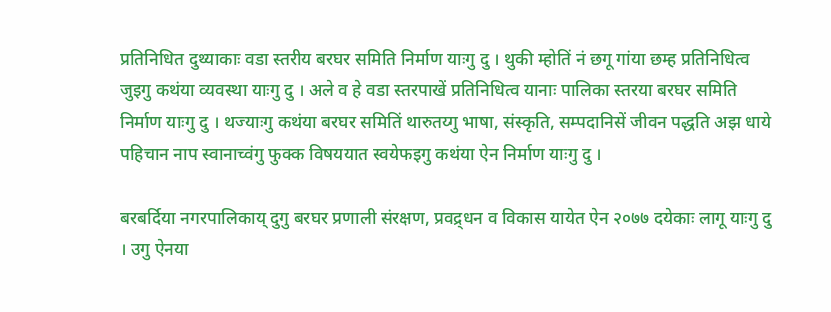प्रतिनिधित दुथ्याकाः वडा स्तरीय बरघर समिति निर्माण याःगु दु । थुकी म्होतिं नं छगू गांया छम्ह प्रतिनिधित्व जुइगु कथंया व्यवस्था याःगु दु । अले व हे वडा स्तरपाखें प्रतिनिधित्व यानाः पालिका स्तरया बरघर समिति निर्माण याःगु दु । थज्याःगु कथंया बरघर समितिं थारुतय्गु भाषा, संस्कृति, सम्पदानिसें जीवन पद्धति अझ धाये पहिचान नाप स्वानाच्वंगु फुक्क विषययात स्वयेफइगु कथंया ऐन निर्माण याःगु दु ।

बरबर्दिया नगरपालिकाय् दुगु बरघर प्रणाली संरक्षण, प्रवद्र्धन व विकास यायेत ऐन २०७७ दयेकाः लागू याःगु दु । उगु ऐनया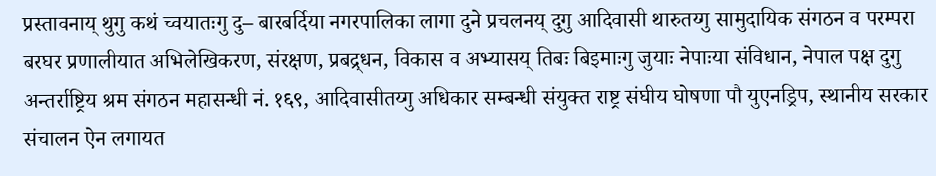प्रस्तावनाय् थुगु कथं च्वयातःगु दु– बारबर्दिया नगरपालिका लागा दुने प्रचलनय् दुगु आदिवासी थारुतय्गु सामुदायिक संगठन व परम्परा बरघर प्रणालीयात अभिलेखिकरण, संरक्षण, प्रबद्र्धन, विकास व अभ्यासय् तिबः बिइमाःगु जुयाः नेपाःया संविधान, नेपाल पक्ष दुगु अन्तर्राष्ट्रिय श्रम संगठन महासन्धी नं. १६९, आदिवासीतय्गु अधिकार सम्बन्धी संयुक्त राष्ट्र संघीय घोषणा पौ युएनड्रिप, स्थानीय सरकार संचालन ऐन लगायत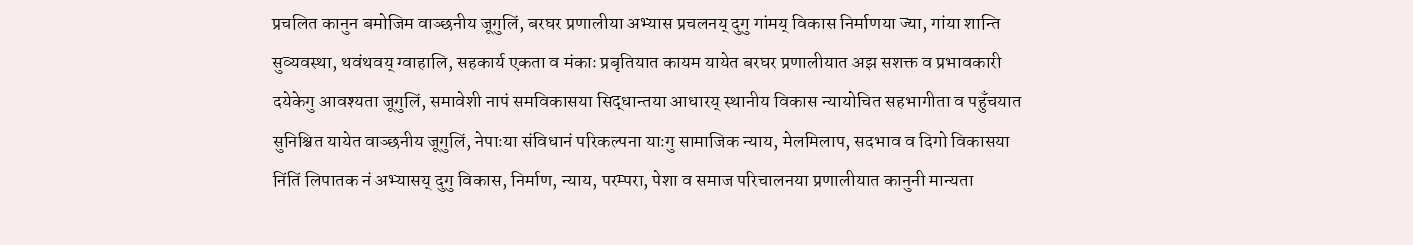प्रचलित कानुन बमोजिम वाञ्छनीय जूगुलिं, बरघर प्रणालीया अभ्यास प्रचलनय् दुगु गांमय् विकास निर्माणया ज्या, गांया शान्ति सुव्यवस्था, थवंथवय् ग्वाहालि, सहकार्य एकता व मंकाः प्रबृतियात कायम यायेत बरघर प्रणालीयात अझ सशक्त व प्रभावकारी दयेकेगु आवश्यता जूगुलिं, समावेशी नापं समविकासया सिद्धान्तया आधारय् स्थानीय विकास न्यायोचित सहभागीता व पहुँचयात सुनिश्चित यायेत वाञ्छनीय जूगुलिं, नेपाःया संविधानं परिकल्पना याःगु सामाजिक न्याय, मेलमिलाप, सदभाव व दिगो विकासया निंतिं लिपातक नं अभ्यासय् दुगु विकास, निर्माण, न्याय, परम्परा, पेशा व समाज परिचालनया प्रणालीयात कानुनी मान्यता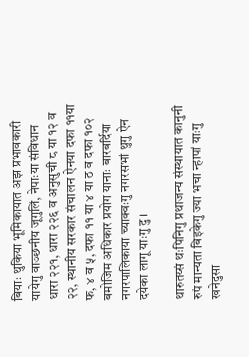बियाः थुकिया भूमिकायात अझ प्रभावकारी यायेगु वाञ्छनीय जूगुलिं, नेपाःया संविधान धारा २२१, धारा २२६ व अनुसुची ८ या १२ व २२, स्थानीय सरकार संचालन ऐनया दफा ११या फ, ४ व ५, दफा ११ या ४ या ठ व दफा १०२ बमोजिम अधिकार प्रयोग यानाः बारबर्दिया नगरपालिकाया च्याक्वःगु नगरसभां थुगु ऐन दयेका लागू याःगु दु ।

थारुतय्सं थःपिनिगु प्रथाजन्य संस्थायात कानुनी रुपं मान्यता बिइकेगु ज्या भचा न्हापां याःगु खनेदुसा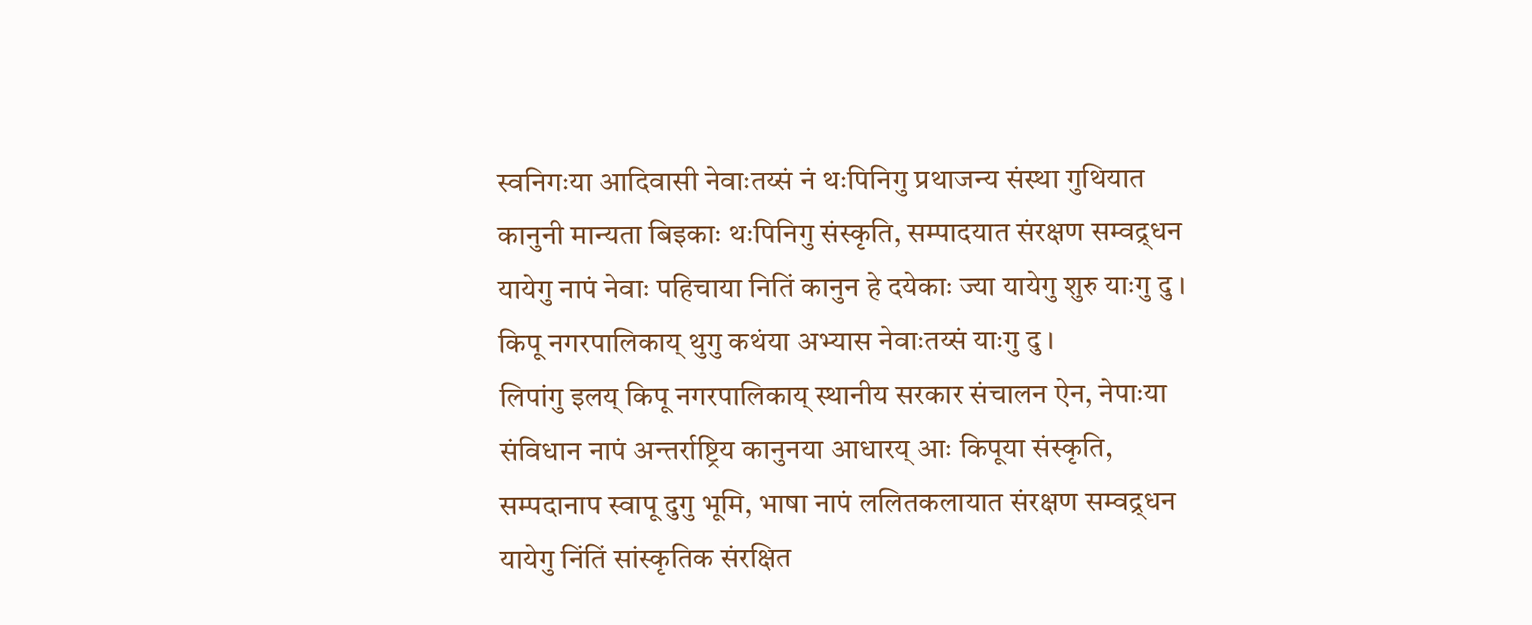स्वनिगःया आदिवासी नेवाःतय्सं नं थःपिनिगु प्रथाजन्य संस्था गुथियात कानुनी मान्यता बिइकाः थःपिनिगु संस्कृति, सम्पादयात संरक्षण सम्वद्र्धन यायेगु नापं नेवाः पहिचाया नितिं कानुन हे दयेकाः ज्या यायेगु शुरु याःगु दु । किपू नगरपालिकाय् थुगु कथंया अभ्यास नेवाःतय्सं याःगु दु ।
लिपांगु इलय् किपू नगरपालिकाय् स्थानीय सरकार संचालन ऐन, नेपाःया संविधान नापं अन्तर्राष्ट्रिय कानुनया आधारय् आः किपूया संस्कृति, सम्पदानाप स्वापू दुगु भूमि, भाषा नापं ललितकलायात संरक्षण सम्वद्र्धन यायेगु निंतिं सांस्कृतिक संरक्षित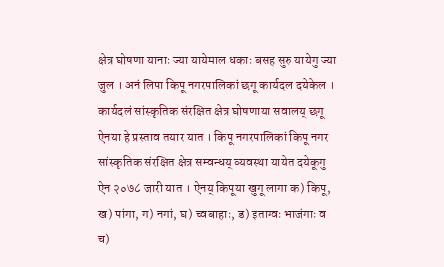क्षेत्र घोषणा यानाः ज्या यायेमाल धकाः बसह सुरु यायेगु ज्या जुल । अनं लिपा किपू नगरपालिकां छगू कार्यदल दयेकेल । कार्यदलं सांस्कृतिक संरक्षित क्षेत्र घोषणाया सवालय् छगू ऐनया हे प्रस्ताव तयार यात । किपू नगरपालिकां किपू नगर सांस्कृतिक संरक्षित क्षेत्र सम्वन्धय् व्यवस्था यायेत दयेकूगु ऐन २०७८ जारी यात । ऐनय् किपूया खुगू लागा क) किपू, ख) पांगा, ग) नगां, घ) च्वबाहाः, ड) इताग्वः भाजंगाः व च)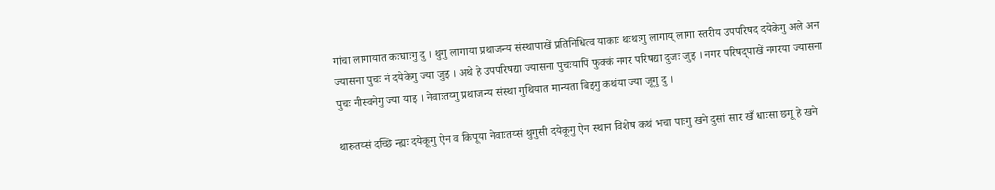गांचा लागायात कःघाःगु दु । थुगु लागाया प्रथाजन्य संस्थापाखें प्रतिनिधित्व याकाः थःथःगु लागाय् लागा स्तरीय उपपरिषद दयेकेगु अले अन ज्यासना पुचः नं दयेकेगु ज्या जुइ । अथे हे उपपरिषद्या ज्यासना पुचःयापिं फुक्कं नगर परिषद्या दुजः जुइ । नगर परिषद्पाखें नगरया ज्यासना पुचः नीस्वनेगु ज्या याइ । नेवाःतय्गु प्रथाजन्य संस्था गुथियात मान्यता बिइगु कथंया ज्या जूगु दु ।

थारुतय्सं दच्छि न्ह्यः दयेकूगु ऐन व किपूया नेवाःतय्सं थुगुसी दयेकूगु ऐन स्थान विशेष कथं भचा पाःगु खने दुसां सार खँ धाःसा छगू हे खने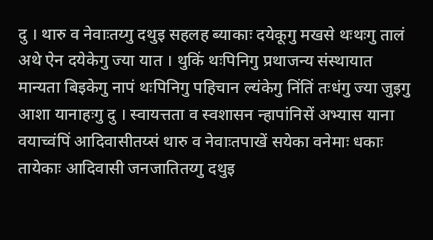दु । थारु व नेवाःतय्गु दथुइ सहलह ब्याकाः दयेकूगु मखसे थःथःगु तालं अथे ऐन दयेकेगु ज्या यात । थुकिं थःपिनिगु प्रथाजन्य संस्थायात मान्यता बिइकेगु नापं थःपिनिगु पहिचान ल्यंकेगु निंतिं तःधंगु ज्या जुइगु आशा यानाहःगु दु । स्वायत्तता व स्वशासन न्हापांनिसें अभ्यास याना वयाच्वंपिं आदिवासीतय्सं थारु व नेवाःतपाखें सयेका वनेमाः धकाः तायेकाः आदिवासी जनजातितय्गु दथुइ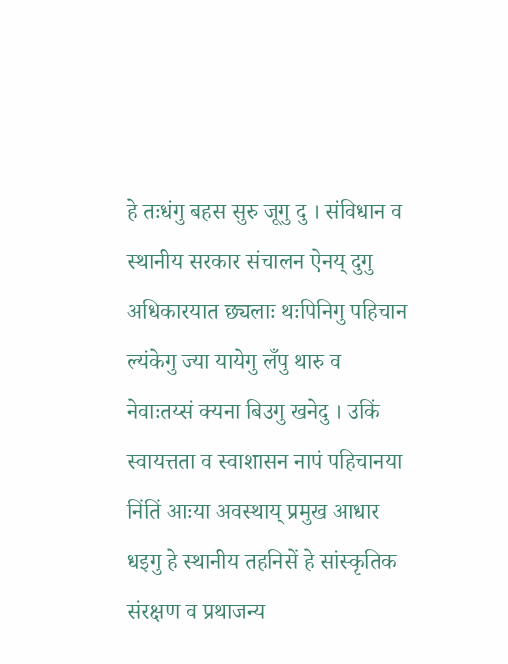हे तःधंगु बहस सुरु जूगु दु । संविधान व स्थानीय सरकार संचालन ऐनय् दुगु अधिकारयात छ्यलाः थःपिनिगु पहिचान ल्यंकेगु ज्या यायेगु लँपु थारु व नेवाःतय्सं क्यना बिउगु खनेदु । उकिं स्वायत्तता व स्वाशासन नापं पहिचानया निंतिं आःया अवस्थाय् प्रमुख आधार धइगु हे स्थानीय तहनिसें हे सांस्कृतिक संरक्षण व प्रथाजन्य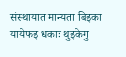संस्थायात मान्यता बिइका यायेफइ धकाः थुइकेगु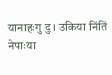यानाहःगु दु । उकिया निंतिं नेपाःया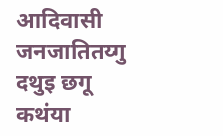आदिवासी जनजातितय्गु दथुइ छगू कथंया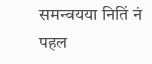समन्वयया नितिं नं पहल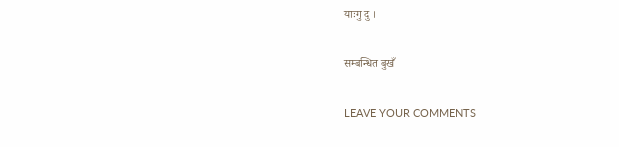याःगु दु ।

सम्बन्धित बुखँ

LEAVE YOUR COMMENTS